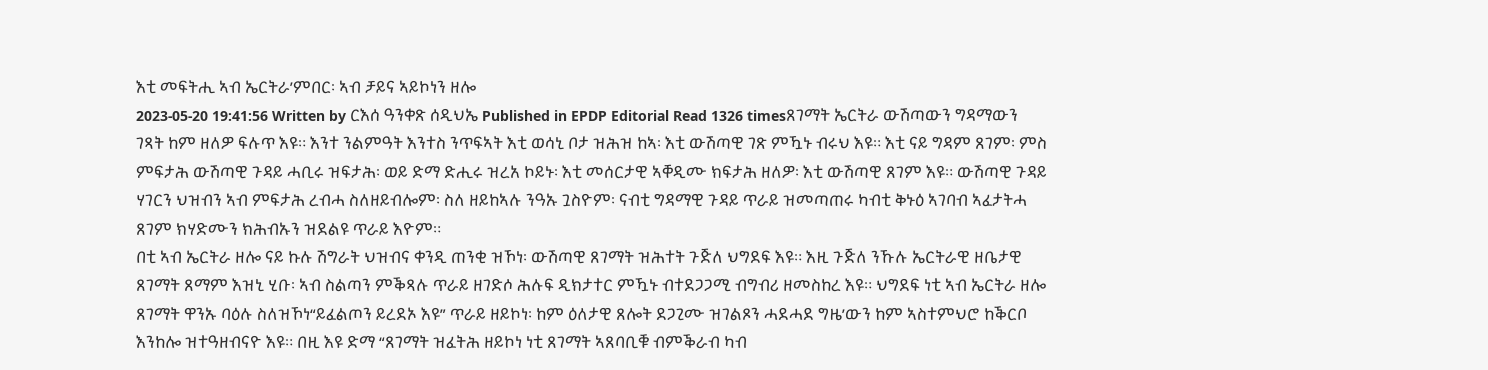እቲ መፍትሒ ኣብ ኤርትራ’ምበር፡ ኣብ ቻይና ኣይኮነን ዘሎ
2023-05-20 19:41:56 Written by ርእሰ ዓንቀጽ ሰዲህኤ Published in EPDP Editorial Read 1326 timesጸገማት ኤርትራ ውሽጣውን ግዳማውን ገጻት ከም ዘለዎ ፍሉጥ እዩ። እንተ ንልምዓት እንተስ ንጥፍኣት እቲ ወሳኒ ቦታ ዝሕዝ ከኣ፡ እቲ ውሽጣዊ ገጽ ምዃኑ ብሩህ እዩ። እቲ ናይ ግዳም ጸገም፡ ምስ ምፍታሕ ውሽጣዊ ጉዳይ ሓቢሩ ዝፍታሕ፡ ወይ ድማ ድሒሩ ዝረአ ኮይኑ፡ እቲ መሰርታዊ ኣቐዲሙ ክፍታሕ ዘለዎ፡ እቲ ውሽጣዊ ጸገም እዩ። ውሽጣዊ ጉዳይ ሃገርን ህዝብን ኣብ ምፍታሕ ረብሓ ስለዘይብሎም፡ ስለ ዘይከኣሉ ንዓኡ ጓስዮም፡ ናብቲ ግዳማዊ ጉዳይ ጥራይ ዝመጣጠሩ ካብቲ ቅኑዕ ኣገባብ ኣፈታትሓ ጸገም ክሃድሙን ክሕብኡን ዝደልዩ ጥራይ እዮም።
በቲ ኣብ ኤርትራ ዘሎ ናይ ኩሉ ሽግራት ህዝብና ቀንዲ ጠንቂ ዝኾነ፡ ውሽጣዊ ጸገማት ዝሕተት ጉጅለ ህግደፍ እዩ። እዚ ጉጅለ ንኹሉ ኤርትራዊ ዘቤታዊ ጸገማት ጸማም እዝኒ ሂቡ፡ ኣብ ስልጣን ምቕጻሉ ጥራይ ዘገድሶ ሕሉፍ ዲክታተር ምዃኑ ብተደጋጋሚ ብግብሪ ዘመስከረ እዩ። ህግደፍ ነቲ ኣብ ኤርትራ ዘሎ ጸገማት ዋንኡ ባዕሉ ስለዝኾነ“ይፈልጦን ይረደኦ እዩ” ጥራይ ዘይኮነ፡ ከም ዕለታዊ ጸሎት ደጋጊሙ ዝገልጾን ሓደሓደ ግዜ’ውን ከም ኣስተምህሮ ከቕርቦ እንከሎ ዝተዓዘብናዮ እዩ። በዚ እዩ ድማ “ጸገማት ዝፈትሕ ዘይኮነ ነቲ ጸገማት ኣጸባቢቑ ብምቕራብ ካብ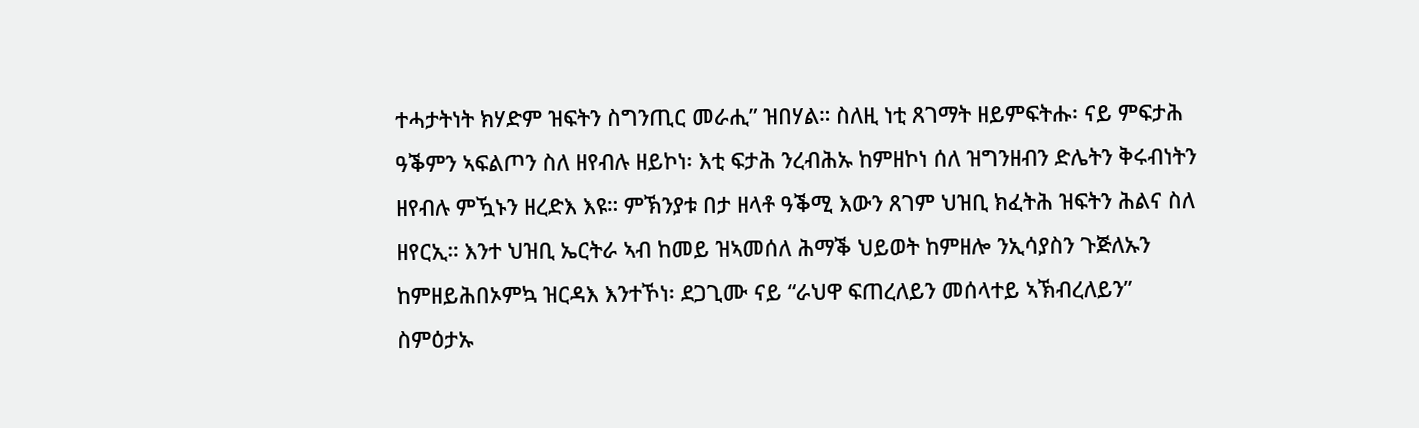ተሓታትነት ክሃድም ዝፍትን ስግንጢር መራሒ” ዝበሃል። ስለዚ ነቲ ጸገማት ዘይምፍትሑ፡ ናይ ምፍታሕ ዓቕምን ኣፍልጦን ስለ ዘየብሉ ዘይኮነ፡ እቲ ፍታሕ ንረብሕኡ ከምዘኮነ ሰለ ዝግንዘብን ድሌትን ቅሩብነትን ዘየብሉ ምዃኑን ዘረድእ እዩ። ምኽንያቱ በታ ዘላቶ ዓቕሚ እውን ጸገም ህዝቢ ክፈትሕ ዝፍትን ሕልና ስለ ዘየርኢ። እንተ ህዝቢ ኤርትራ ኣብ ከመይ ዝኣመሰለ ሕማቕ ህይወት ከምዘሎ ንኢሳያስን ጉጅለኡን ከምዘይሕበኦምኳ ዝርዳእ እንተኾነ፡ ደጋጊሙ ናይ “ራህዋ ፍጠረለይን መሰላተይ ኣኽብረለይን” ስምዕታኡ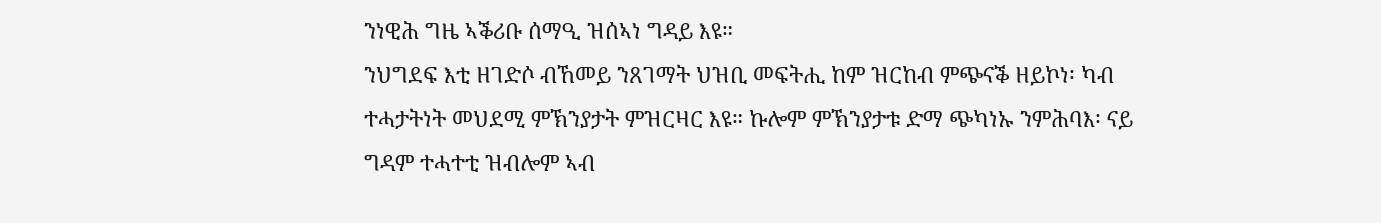ንነዊሕ ግዜ ኣቕሪቡ ሰማዒ ዝሰኣነ ግዳይ እዩ።
ንህግደፍ እቲ ዘገድሶ ብኸመይ ንጸገማት ህዝቢ መፍትሒ ከም ዝርከብ ምጭናቕ ዘይኮነ፡ ካብ ተሓታትነት መህደሚ ምኽንያታት ምዝርዛር እዩ። ኩሎም ምኽንያታቱ ድማ ጭካነኡ ንምሕባእ፡ ናይ ግዳም ተሓተቲ ዝብሎም ኣብ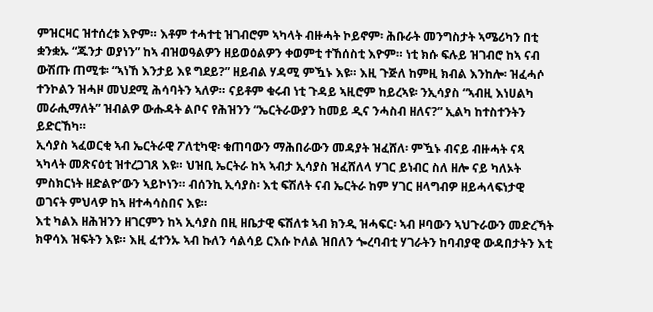ምዝርዛር ዝተሰረቱ እዮም። እቶም ተሓተቲ ዝገብሮም ኣካላት ብዙሓት ኮይኖም፡ ሕቡራት መንግስታት ኣሜሪካን በቲ ቋንቋኡ “ጁንታ ወያነን” ከኣ ብዝወዓልዎን ዘይወዕልዎን ቀወምቲ ተኸሰስቲ እዮም። ነቲ ክሱ ፍሉይ ዝገብሮ ከኣ ናብ ውሽጡ ጠሚቱ፡ “ኣነኸ እንታይ እዩ ግደይ?” ዘይብል ሃዳሚ ምዃኑ እዩ። እዚ ጉጅለ ከምዚ ክብል እንከሎ፡ ዝፈሓሶ ተንኮልን ዝሓዞ መህደሚ ሕሳባትን ኣለዎ። ናይቶም ቁሩብ ነቲ ጉዳይ ኣዚሮም ከይረኣዩ፡ ንኢሳያስ “ኣብዚ እነሀልካ መራሒማለት” ዝብልዎ ውሑዳት ልቦና የሕዝንን “ኤርትራውያን ከመይ ዲና ንሓስብ ዘለና?” ኢልካ ከተስተንትን ይድርኸካ።
ኢሳያስ ኣፈወርቂ ኣብ ኤርትራዊ ፖለቲካዊ፡ ቁጠባውን ማሕበራውን መዳያት ዝፈሸለ፡ ምዃኑ ብናይ ብዙሓት ናጻ ኣካላት መጽናዕቲ ዝተረጋገጸ እዩ። ህዝቢ ኤርትራ ከኣ ኣብታ ኢሳያስ ዝፈሸለላ ሃገር ይነብር ስለ ዘሎ ናይ ካለኦት ምስክርነት ዘድልዮ’ውን ኣይኮነን። ብሰንኪ ኢሳያስ፡ እቲ ፍሽለት ናብ ኤርትራ ከም ሃገር ዘላግብዎ ዘይሓላፍነታዊ ወገናት ምህላዎ ከኣ ዘተሓሳስበና እዩ።
እቲ ካልእ ዘሕዝንን ዘገርምን ከኣ ኢሳያስ በዚ ዘቤታዊ ፍሽለቱ ኣብ ክንዲ ዝሓፍር፡ ኣብ ዞባውን ኣህጉራውን መድረኻት ክዋሳእ ዝፍትን እዩ። እዚ ፈተንኡ ኣብ ኩለን ሳልሳይ ርእሱ ኮለል ዝበለን ጐረባብቲ ሃገራትን ከባብያዊ ውዳበታትን እቲ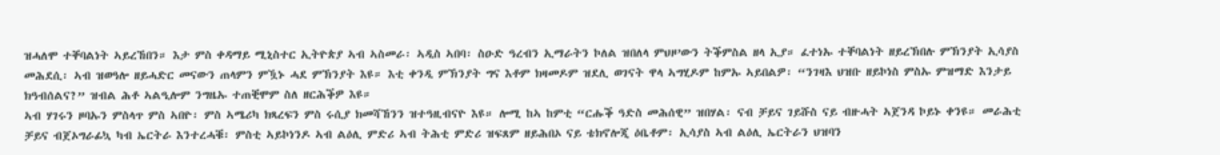ዝሓለሞ ተቐባልነት ኣይረኸበን። እታ ምስ ቀዳማይ ሚኒስተር ኢትዮጵያ ኣብ ኣስመራ፡ ኣዲስ ኣበባ፡ ስዑድ ዓረብን ኢማራትን ኮለል ዝበለላ ምህዞ’ውን ትቕምስል ዘላ ኢያ። ፈተነኡ ተቐባልነት ዘይረኽበሉ ምኽንያት ኢሳያስ መሕደሲ፡ ኣብ ዝወዓሎ ዘይሓድር መናውን ጠላምን ምዃኑ ሓደ ምኽንያት እዩ። እቲ ቀንዲ ምኽንያት ግና እቶም ክዛመዶም ዝደሊ ወገናት ዋላ ኣግሂዶም ከምኡ ኣይበልዎ፡ “ንገዛእ ህዝቡ ዘይኮነስ ምስኡ ምዝማድ እንታይ ክዓብሰልና?” ዝብል ሕቶ ኣልዒሎም ንግዜኡ ተጠቒሞም ስለ ዘርሕቕዎ እዩ።
ኣብ ሃገሩን ዞባኡን ምስላጥ ምስ ኣበዮ፡ ምስ ኣሜሪካ ክጻረፍን ምስ ሩሲያ ክመሻኸንን ዝተዓዚብናዮ እዩ። ሎሚ ከኣ ከምቲ “ርሑቕ ዓድስ መሕሰዊ” ዝበሃል፡ ናብ ቻይና ገይሹስ ናይ ብዙሓት ኣጀንዳ ኮይኑ ቀንዩ። መራሕቲ ቻይና ብጀኦግራፊኳ ካብ ኤርትራ እንተረሓቑ፡ ምስቲ ኣይኮነንዶ ኣብ ልዕሊ ምድሪ ኣብ ትሕቲ ምድሪ ዝፍጸም ዘይሕበኦ ናይ ቴክኖሎጂ ዕቤቶም፡ ኢሳያስ ኣብ ልዕሊ ኤርትራን ህዝባን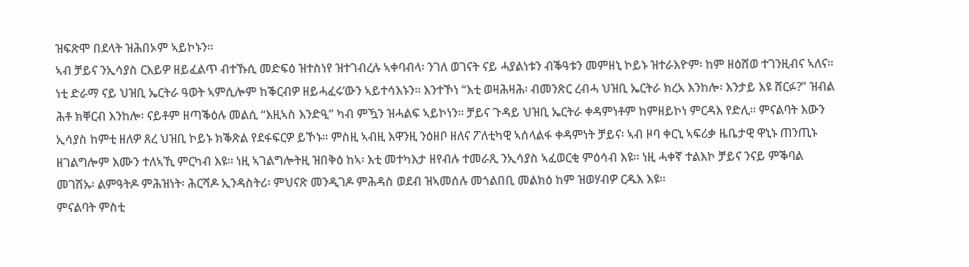ዝፍጽሞ በደላት ዝሕበኦም ኣይኮኑን።
ኣብ ቻይና ንኢሳያስ ርእይዎ ዘይፈልጥ ብተኹሲ መድፍዕ ዝተስነየ ዝተገብረሉ ኣቀባብላ፡ ንገለ ወገናት ናይ ሓያልነቱን ብቕዓቱን መምዘኒ ኮይኑ ዝተራእዮም፡ ከም ዘዕሸወ ተገንዚብና ኣለና። ነቲ ድራማ ናይ ህዝቢ ኤርትራ ዓወት ኣምሲሎም ከቕርብዎ ዘይሓፈሩ’ውን ኣይተሳእኑን። እንተኾነ “እቲ ወዛሕዛሕ፡ ብመንጽር ረብሓ ህዝቢ ኤርትራ ክረአ እንከሎ፡ እንታይ እዩ ሸርፉ?” ዝብል ሕቶ ክቐርብ እንከሎ፡ ናይቶም ዘጣቕዕሉ መልሲ “እዚኣስ እንድዒ” ካብ ምዃን ዝሓልፍ ኣይኮነን። ቻይና ጉዳይ ህዝቢ ኤርትራ ቀዳምነቶም ከምዘይኮነ ምርዳእ የድሊ። ምናልባት እውን ኢሳያስ ከምቲ ዘለዎ ጸረ ህዝቢ ኮይኑ ክቕጽል የደፋፍርዎ ይኾኑ። ምስዚ ኣብዚ እዋንዚ ንዕዘቦ ዘለና ፖለቲካዊ ኣሰላልፋ ቀዳምነት ቻይና፡ ኣብ ዞባ ቀርኒ ኣፍሪቃ ዜቤታዊ ዋኒኑ ጠንጢኑ ዘገልግሎም እሙን ተለኣኺ ምርካብ እዩ። ነዚ ኣገልግሎትዚ ዝበቅዕ ከኣ፡ እቲ መተካእታ ዘየብሉ ተመራጺ ንኢሳያስ ኣፈወርቂ ምዕሳብ እዩ። ነዚ ሓቀኛ ተልእኮ ቻይና ንናይ ምቕባል መገሽኡ፡ ልምዓትዶ ምሕዝነት፡ ሕርሻዶ ኢንዳስትሪ፡ ምህናጽ መንዲገዶ ምሕዳስ ወደብ ዝኣመሰሉ መጎልበቢ መልክዕ ከም ዝወሃብዎ ርዱእ እዩ።
ምናልባት ምስቲ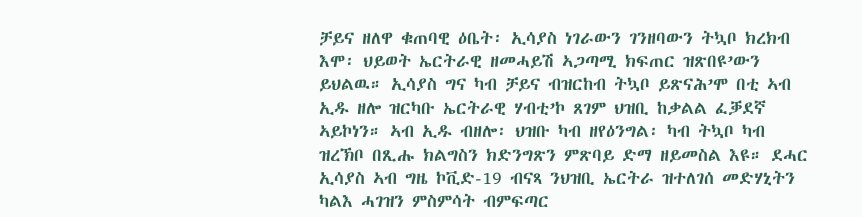ቻይና ዘለዋ ቁጠባዊ ዕቤት፡ ኢሳያስ ነገራውን ገንዘባውን ትኳቦ ክረክብ እሞ፡ ህይወት ኤርትራዊ ዘመሓይሽ ኣጋጣሚ ክፍጠር ዝጽበዩ’ውን ይህልዉ። ኢሳያስ ግና ካብ ቻይና ብዝርከብ ትኳቦ ይጽናሕ’ሞ በቲ ኣብ ኢዱ ዘሎ ዝርካቡ ኤርትራዊ ሃብቲ’ኮ ጸገም ህዝቢ ከቃልል ፈቓደኛ ኣይኮነን። ኣብ ኢዱ ብዘሎ፡ ህዝቡ ካብ ዘየዕንግል፡ ካብ ትኳቦ ካብ ዝረኽቦ በጺሑ ክልግስን ክድንግጽን ምጽባይ ድማ ዘይመስል እዩ። ደሓር ኢሳያስ ኣብ ግዜ ኮቪድ-19 ብናጻ ንህዝቢ ኤርትራ ዝተለገሰ መድሃኒትን ካልእ ሓገዝን ምስምሳት ብምፍጣር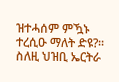ዝተሓሰም ምዃኑ ተረሲዑ ማለት ድዩ?። ስለዚ ህዝቢ ኤርትራ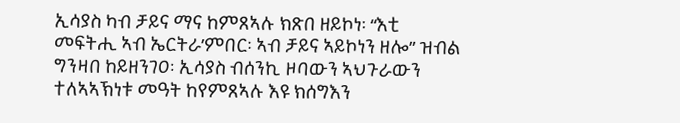ኢሳያስ ካብ ቻይና ማና ከምጸኣሉ ክጽበ ዘይኮነ፡ “እቲ መፍትሒ ኣብ ኤርትራ’ምበር፡ ኣብ ቻይና ኣይኮነን ዘሎ” ዝብል ግንዛበ ከይዘንገዐ፡ ኢሳያስ ብሰንኪ ዞባውን ኣህጉራውን ተለኣኣኽነቱ መዓት ከየምጸኣሉ እዩ ክሰግእን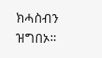ክሓስብን ዝግበኦ።